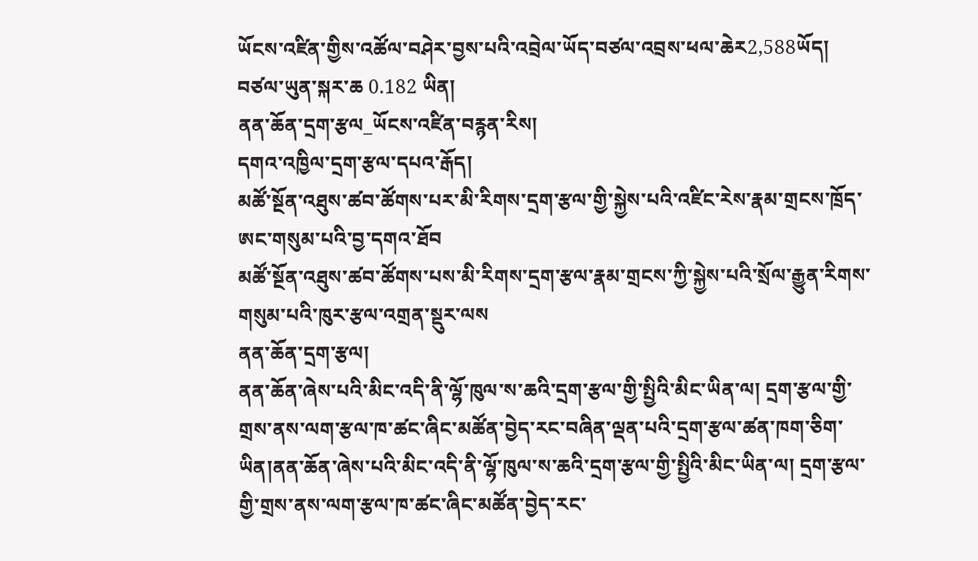ཡོངས་འཛིན་གྱིས་འཚོལ་བཤེར་བྱས་པའི་འབྲེལ་ཡོད་བཙལ་འབྲས་ཕལ་ཆེར2,588ཡོད།  བཙལ་ཡུན་སྐར་ཆ 0.182 ཡིན།
ནན་ཆོན་དྲག་རྩལ_ཡོངས་འཛིན་བརྙན་རིས།
དགའ་འཁྱིལ་དྲག་རྩལ་དཔའ་རྒོད།
མཚོ་སྔོན་འཐུས་ཚབ་ཚོགས་པར་མི་རིགས་དྲག་རྩལ་གྱི་སྐྱེས་པའི་འཛིང་རེས་རྣམ་གྲངས་ཁྲོད་ཨང་གསུམ་པའི་བྱ་དགའ་ཐོབ
མཚོ་སྔོན་འཐུས་ཚབ་ཚོགས་པས་མི་རིགས་དྲག་རྩལ་རྣམ་གྲངས་ཀྱི་སྐྱེས་པའི་སྲོལ་རྒྱུན་རིགས་གསུམ་པའི་ཁུར་རྩལ་འགྲན་སྡུར་ལས
ནན་ཆོན་དྲག་རྩལ།
ནན་ཆོན་ཞེས་པའི་མིང་འདི་ནི་ལྷོ་ཁུལ་ས་ཆའི་དྲག་རྩལ་གྱི་སྤྱིའི་མིང་ཡིན་ལ། དྲག་རྩལ་གྱི་གྲས་ནས་ལག་རྩལ་ཁ་ཚང་ཞིང་མཚོན་བྱེད་རང་བཞིན་ལྡན་པའི་དྲག་རྩལ་ཚན་ཁག་ཅིག་ཡིན།ནན་ཆོན་ཞེས་པའི་མིང་འདི་ནི་ལྷོ་ཁུལ་ས་ཆའི་དྲག་རྩལ་གྱི་སྤྱིའི་མིང་ཡིན་ལ། དྲག་རྩལ་གྱི་གྲས་ནས་ལག་རྩལ་ཁ་ཚང་ཞིང་མཚོན་བྱེད་རང་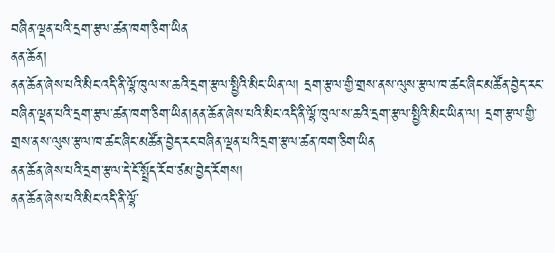བཞིན་ལྡན་པའི་དྲག་རྩལ་ཚན་ཁག་ཅིག་ཡིན
ནན་ཆོན།
ནན་ཆོན་ཞེས་པའི་མིང་འདི་ནི་ལྷོ་ཁུལ་ས་ཆའི་དྲག་རྩལ་སྤྱིའི་མིང་ཡིན་ལ། དྲག་རྩལ་གྱི་གྲས་ནས་ལུས་རྩལ་ཁ་ཚང་ཞིང་མཚོན་བྱེད་རང་བཞིན་ལྡན་པའི་དྲག་རྩལ་ཚན་ཁག་ཅིག་ཡིན།ནན་ཆོན་ཞེས་པའི་མིང་འདི་ནི་ལྷོ་ཁུལ་ས་ཆའི་དྲག་རྩལ་སྤྱིའི་མིང་ཡིན་ལ། དྲག་རྩལ་གྱི་གྲས་ནས་ལུས་རྩལ་ཁ་ཚང་ཞིང་མཚོན་བྱེད་རང་བཞིན་ལྡན་པའི་དྲག་རྩལ་ཚན་ཁག་ཅིག་ཡིན
ནན་ཆོན་ཞེས་པའི་དྲག་རྩལ་དེ་ངོ་སྤྲོད་རོབ་ཙམ་བྱེད་རོགས།
ནན་ཆོན་ཞེས་པའི་མིང་འདི་ནི་ལྷོ་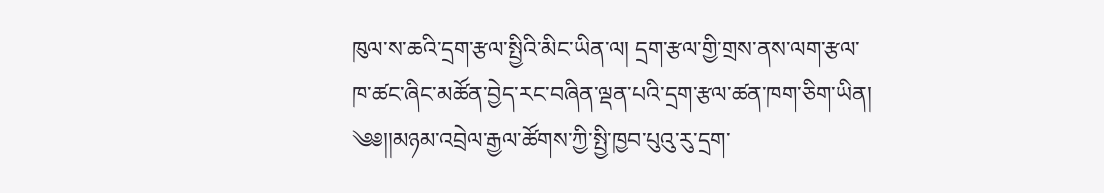ཁུལ་ས་ཆའི་དྲག་རྩལ་སྤྱིའི་མིང་ཡིན་ལ། དྲག་རྩལ་གྱི་གྲས་ནས་ལག་རྩལ་ཁ་ཚང་ཞིང་མཚོན་བྱེད་རང་བཞིན་ལྡན་པའི་དྲག་རྩལ་ཚན་ཁག་ཅིག་ཡིན།
༄༅།།མཉམ་འབྲེལ་རྒྱལ་ཚོགས་ཀྱི་སྤྱི་ཁྱབ་པུའུ་རུ་དྲག་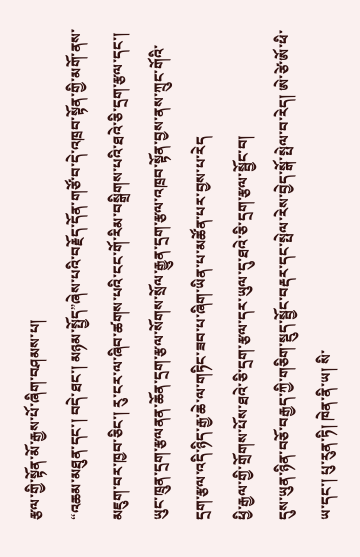རྩལ་གྱི་སྟོན་མོ་རྒྱས་པོ་ཞིག་བཤམས་པ།
“འཆམ་མཐུན་དང་། བདེ་ཐང་། མཉམ་སྤྱོད”ཞེས་པའི་བརྗོད་དོན་གཙོ་བ་དེ་འཁྲབ་སྟོན་གྱི་མགོ་ནས་མཇུག་བར་ཁྱབ་ཅིང་། རུ་ངར་ལ་ཞིབ་ཚགས་པའི་ངང་གོ་རིམ་བསྒྲིགས་པའི་ཐའེ་ཅི་དྲག་རྩལ་དང་། ཡུང་ཁྲུན་དྲག་རྩལནན་ཆོན་དྲག་རྩལ་སོགས་སྲོལ་རྒྱུན་དྲག་རྩལ་འཁྲབ་སྟོན་བྱས་ནས་ཀྲུང་གོའི་དྲག་རྩལ་འདི་ཉིད་རྒྱ་ཆེ་ལ་གཏིང་ཟབ་པ་ཞིག་ཡིན་པ་མཚོན་པར་བྱས་པ་རེད
ཕྱི་རྒྱལ་གྱི་གྲོགས་པོས་ཐའེ་ཅི་དྲག་རྩལ་དར་ཡུལ་དུ་ཐའེ་ཅི་དྲག་རྩལ་སྦྱོང་བ།
དུས་ཡུན་ཉིན་བཅོ་བརྒྱད་ཀྱི་གཅིག་སྡུད་སྦྱོང་བརྡར་དང་སྤེལ་རེས་བྱེད་སྒོ་སྤེལ་བ་རེད། ཨེ་ཙེ་ཨོ་ཕི་ཡ་དང་། པུ་རུན་ཏི། ཁེན་ནི་ཡ། སི་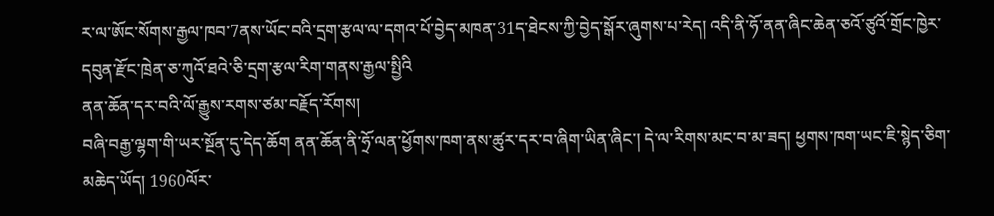ར་ལ་ཨོང་སོགས་རྒྱལ་ཁབ་7ནས་ཡོང་བའི་དྲག་རྩལ་ལ་དགའ་པོ་བྱེད་མཁན་31ད་ཐེངས་ཀྱི་བྱེད་སྒོར་ཞུགས་པ་རེད། འདི་ནི་ཧོ་ནན་ཞིང་ཆེན་ཅའོ་ཙུའོ་གྲོང་ཁྱེར་དབུན་རྫོང་ཁྲེན་ཅ་ཀུའོ་ཐའེ་ཅི་དྲག་རྩལ་རིག་གནས་རྒྱལ་སྤྱིའི
ནན་ཆོན་དར་བའི་ལོ་རྒྱུས་རགས་ཙམ་བརྗོད་རོགས།
བཞི་བརྒྱ་ལྷག་གི་ཡར་སྔོན་དུ་དེད་ཆོག ནན་ཆོན་ནི་ཧྲོ་ལན་ཕྱོགས་ཁག་ནས་ཚུར་དར་བ་ཞིག་ཡིན་ཞིང་། དེ་ལ་རིགས་མང་བ་མ་ཟད། ཕྱགས་ཁག་ཡང་ཇི་སྙེད་ཅིག་མཆེད་ཡོད། 1960ལོར་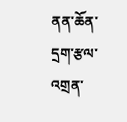ནན་ཆོན་དྲག་རྩལ་འགྲན་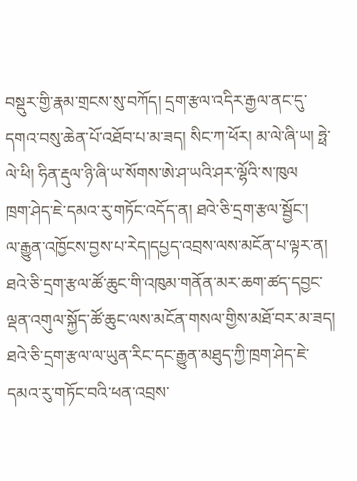བསྡུར་གྱི་རྣམ་གྲངས་སུ་བཀོད། དྲག་རྩལ་འདིར་རྒྱལ་ནང་དུ་དགའ་བསུ་ཆེན་པོ་འཐོབ་པ་མ་ཟད། སིང་ཀ་ཕོར། མ་ལེ་ཞི་ཡ། ཧྥེ་ལེ་ཕི། ཧིན་རྡུལ་ཉི་ཞི་ཡ་སོགས་ཨེ་ཤ་ཡའི་ཤར་ལྷོའི་ས་ཁུལ
ཁྲག་ཤེད་ཇེ་དམའ་རུ་གཏོང་འདོད་ན། ཐའེ་ཅི་དྲག་རྩལ་སྦྱོང་།
ལ་རྒྱུན་འཁྱོངས་བྱས་པ་རེད།དཔྱད་འབྲས་ལས་མངོན་པ་ལྟར་ན། ཐའེ་ཅི་དྲག་རྩལ་ཚོ་ཆུང་གི་འཁུམ་གནོན་མར་ཆག་ཚད་དབྱང་ལྡན་འགུལ་སྐྱོད་ཚོ་ཆུང་ལས་མངོན་གསལ་གྱིས་མཐོ་བར་མ་ཟད། ཐའེ་ཅི་དྲག་རྩལ་ལ་ཡུན་རིང་དང་རྒྱུན་མཐུད་ཀྱི་ཁྲག་ཤེད་ཇེ་དམའ་རུ་གཏོང་བའི་ཕན་འབྲས་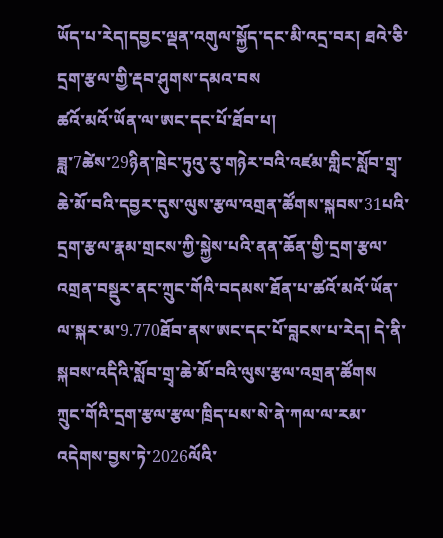ཡོད་པ་རེད།དབྱང་ལྡན་འགུལ་སྐྱོད་དང་མི་འདྲ་བར། ཐའེ་ཅི་དྲག་རྩལ་གྱི་རྡབ་ཤུགས་དམའ་བས
ཚའོ་མའོ་ཡོན་ལ་ཨང་དང་པོ་ཐོབ་པ།
ཟླ་7ཚེས་29ཉིན་ཁྲེང་ཏུའུ་རུ་གཉེར་བའི་འཛམ་གླིང་སློབ་གྲྭ་ཆེ་མོ་བའི་དབྱར་དུས་ལུས་རྩལ་འགྲན་ཚོགས་སྐབས་31པའི་དྲག་རྩལ་རྣམ་གྲངས་ཀྱི་སྐྱེས་པའི་ནན་ཆོན་གྱི་དྲག་རྩལ་འགྲན་བསྡུར་ནང་ཀྲུང་གོའི་བདམས་ཐོན་པ་ཚའོ་མའོ་ཡོན་ལ་སྐར་མ་9.770ཐོབ་ནས་ཨང་དང་པོ་བླངས་པ་རེད། དེ་ནི་སྐབས་འདིའི་སློབ་གྲྭ་ཆེ་མོ་བའི་ལུས་རྩལ་འགྲན་ཚོགས
ཀྲུང་གོའི་དྲག་རྩལ་རྩལ་ཁྲིད་པས་སེ་ནེ་ཀལ་ལ་རམ་འདེགས་བྱས་ཏེ་2026ལོའི་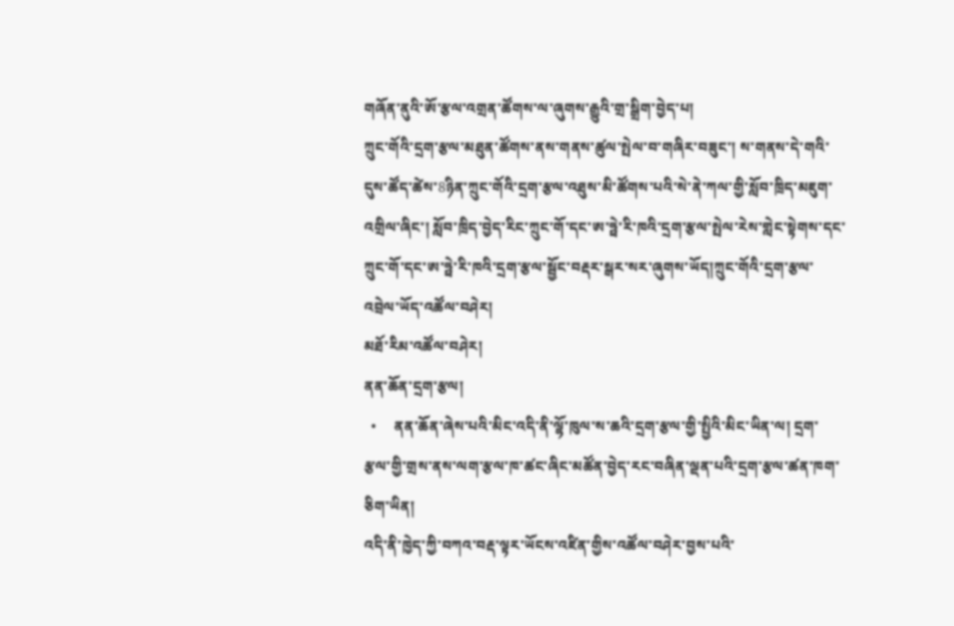གཞོན་ནུའི་ཨོ་རྩལ་འགྲན་ཚོགས་ལ་ཞུགས་རྒྱུའི་གྲ་སྒྲིག་བྱེད་པ།
ཀྲུང་གོའི་དྲག་རྩལ་མཐུན་ཚོགས་ནས་གནས་ཚུལ་སྤེལ་བ་གཞིར་བཟུང་། ས་གནས་དེ་གའི་དུས་ཚོད་ཚེས་8ཉིན་ཀྲུང་གོའི་དྲག་རྩལ་འཐུས་མི་ཚོགས་པའི་སེ་ནེ་ཀལ་གྱི་སློབ་ཁྲིད་མཇུག་འགྲིལ་ཞིང་། སློབ་ཁྲིད་བྱེད་རིང་ཀྲུང་གོ་དང་ཨ་ཧྥེ་རི་ཁའི་དྲག་རྩལ་སྤེལ་རེས་གླེང་སྟེགས་དང་ཀྲུང་གོ་དང་ཨ་ཧྥེ་རི་ཁའི་དྲག་རྩལ་སྦྱོང་བརྡར་སྒར་སར་ཞུགས་ཡོད།ཀྲུང་གོའི་དྲག་རྩལ་
འབྲེལ་ཡོད་འཚོལ་བཤེར།
མཐོ་རིམ་འཚོལ་བཤེར།
ནན་ཆོན་དྲག་རྩལ།
  •     ནན་ཆོན་ཞེས་པའི་མིང་འདི་ནི་ལྷོ་ཁུལ་ས་ཆའི་དྲག་རྩལ་གྱི་སྤྱིའི་མིང་ཡིན་ལ། དྲག་རྩལ་གྱི་གྲས་ནས་ལག་རྩལ་ཁ་ཚང་ཞིང་མཚོན་བྱེད་རང་བཞིན་ལྡན་པའི་དྲག་རྩལ་ཚན་ཁག་ཅིག་ཡིན།
འདི་ནི་ཁྱེད་ཀྱི་བཀའ་བརྡ་ལྟར་ཡོངས་འཛིན་གྱིས་འཚོལ་བཤེར་བྱས་པའི་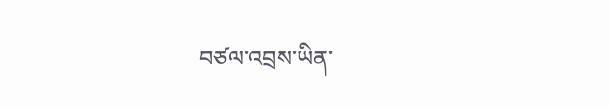བཙལ་འབྲས་ཡིན་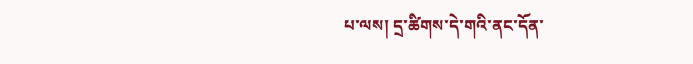པ་ལས། དྲ་ཚིགས་དེ་གའི་ནང་དོན་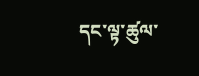དང་ལྟ་ཚུལ་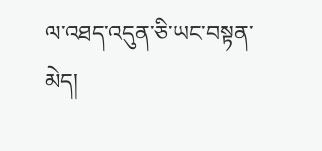ལ་འཐད་འདུན་ཅི་ཡང་བསྟན་མེད།